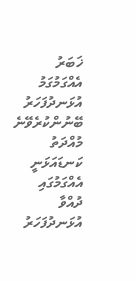ޚަބަރު
އެއްގަމުގަމު އުޅަނދުފަހަރު ބޭނުންކުރެވޭނެ މުއްދަތު ކަނޑައަޅަނީ
އެއްގަމުގައި ދުއްވާ އުޅަނދުފަހަރު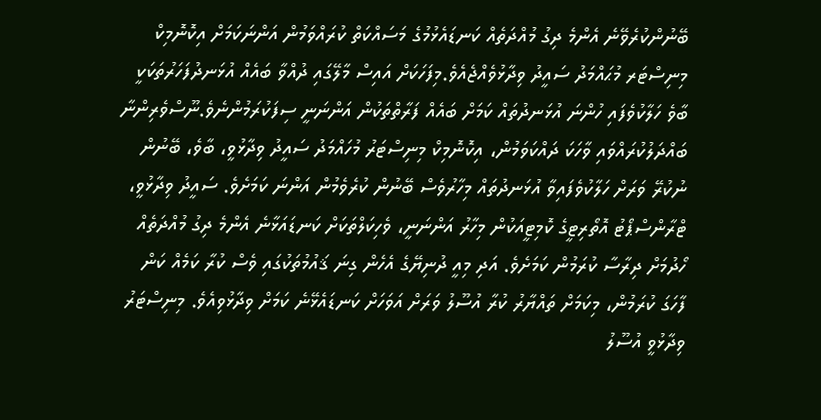ބޭނުންކުރެވޭނެ އެންމެ ދިގު މުއްދަތެއް ކަނޑައެޅުމުގެ މަސައްކަތް ކުރައްވަމުން އަންނަކަމަށް އިކޮނޮމިކް މިނިސްޓަރ މުޙައްމަދު ސައީދު ވިދާޅުވެއްޖެއެވެ.މިފަހަކަށް އައިސް މާލޭގައި ދުއްވާ ބައެއް އުޅަނދުފަހަރުތަކަކީ ބާވެ ހަލާކުވެފައި ހުންނަ އުޅަނދުތައް ކަމަށް ބައެއް ފަރާތްތަކުން އަންނަނީ ސިފަކުރަމުންނެވެ.ނޫސްވެރިންނާ ބައްދަލުކުރައްވައި ވާހަކަ ދައްކަވަމުން، އިކޮނޮމިކް މިނިސްޓަރު މުހައްމަދު ސައީދު ވިދާޅުވީ، ބާވެ، ބޭނުން ނުކުރޭ ވަރަށް ހަލާކުވެފައިވާ އުޅަނދުތައް މިހާރުވެސް ބޭނުން ކުރެވެމުން އަންނަ ކަމަށެވެ. ސައީދު ވިދާޅުވީ، ޓްރާންސްޕޯޓު އޮތޯރިޓީގެ ކޮމިޓީއަކުން މިހާރު އަންނަނީ، ވެހިކަލްތަކަށް ކަނޑައަޅާނެ އެންމެ ދިގު މުއްދަތެއް ހޯދުމަށް ދިރާސާ ކުރަމުން ކަމަށެވެ. އަދި މިއީ ދުނިޔޭގެ އެހެން ގިނަ ޤައުމުތަކުގައި ވެސް ކުރާ ކަމެއް ކަން ފާހަގަ ކުރަމުން، މިކަމަށް ތައްޔާރު ކުރާ އުސޫލު ވަރަށް އަވަހަށް ކަނޑައެޅޭނެ ކަމަށް ވިދާޅުވިއެވެ. މިނިސްޓަރު ވިދާޅުވީ އުސޫލު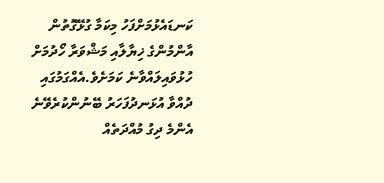ކަނޑައެޅުމަށްފަހު މިކަމާ ގުޅޭގޮތުން އާންމުންގެ ޚިޔާލާއި މަޝްވަރާ ހޯދުމަށް ހުޅުވައިލައްވާނެ ކަމަށެވެ.އެއްގަމުގައި ދުއްވާ އުޅަނދުފަހަރު ބޭނުންކުރެވޭނެ އެންމެ ދިގު މުއްދަތެއް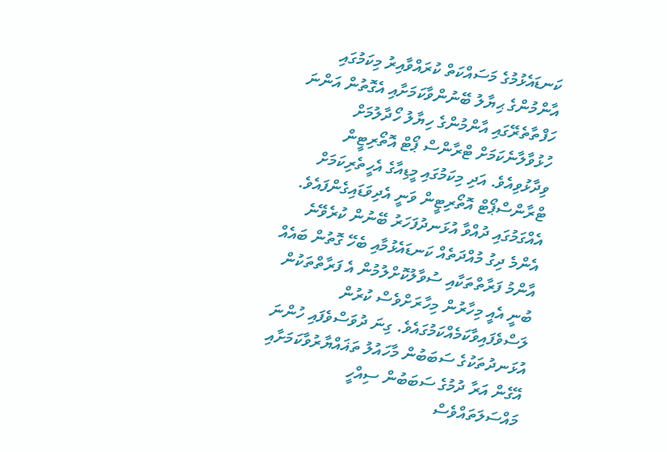ކަނޑައެޅުމުގެ މަސައްކަތް ކުރައްވާއިރު މިކަމުގައި އާންމުންގެ ޙިޔާލު ބޭނުންވާކަމަށާއި އެގޮތުން އަންނަ ހަފްތާތެރޭގައި އާންމުންގެ ހިޔާލު ހޯދާލުމަށް ހުޅުވާލާނެކަމަށް ޓްރާންސް ޕޯޓް އޮތޯރިޓީން ވިދާޅުވިއެވެ. އަދި މިކަމުގައި މީޑިއާގެ އެހީތެރިކަމަށް ޓްރާންސްޕޯޓް އޮތޯރިޓީން ވަނީ އެދިވަޑައިގެންފައެވެ. އެއްގަމުގައި ދުއްވާ އުޅަނދުފަހަރު ބޭނުން ކުރެވޭނެ އެންމެ ދިގު މުއްދަތެއް ކަނޑައެޅުމާއި ބެހޭ ގޮތުން ބައެއް އާންމު ފަރާތްތަކާއި ސުވާލުކޮށްލުމުން އެ ފަރާތްތަކުން ބުނީ އެއީ މިހާރުން މިހާރަށްވެސް ކުރުން ލަސްވެފައިވާކަމެއްކަމުގައެވެ. ގިނަ ދުވަސްވެފައި ހުންނަ އުޅަނދުތަކުގެ ސަބަބުން މާހައުލު ތަޣައްޔާރުވާކަމަށާއި އޭގެން އަރާ ދުމުގެ ސަބަބުން ސިއްހީ މައްސަލަތައްވެސް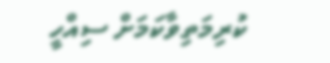ކުރިމަތިވާކަމަށް ސިއްހީ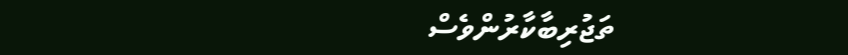ތަޖުރިބާކާރުންވެސް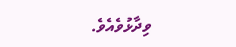ވިދާޅުވެއެވެ.